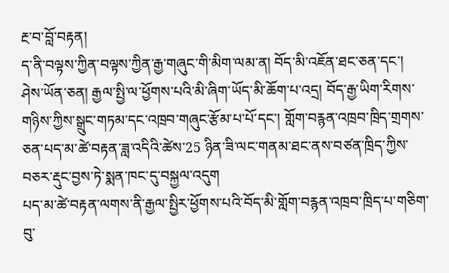རྔ་བ་བློ་བརྟན།
ད་ནི་བལྟས་ཀྱིན་བལྟས་ཀྱིན་རྒྱ་གཞུང་གི་མིག་ལམ་ན། བོད་མི་འཇོན་ཐང་ཅན་དང་། ཤེས་ཡོན་ཅན། རྒྱལ་སྤྱི་ལ་ཕྱོགས་པའི་མི་ཞིག་ཡོད་མི་ཆོག་པ་འདྲ། བོད་རྒྱ་ཡིག་རིགས་གཉིས་ཀྱིས་སྒྲུང་གཏམ་དང་འཁྲབ་གཞུང་རྩོམ་པ་པོ་དང་། གློག་བརྙན་འཁྲབ་ཁྲིད་གྲགས་ཅན་པད་མ་ཚེ་བརྟན་ཟླ་འདིའི་ཚེས་25 ཉིན་ཟི་ལང་གནམ་ཐང་ནས་བཙན་ཁྲིད་ཀྱིས་བཅར་རྡུང་བྱས་ཏེ་སྨན་ཁང་དུ་བསྐྱལ་འདུག
པད་མ་ཚེ་བརྟན་ལགས་ནི་རྒྱལ་སྤྱིར་ཕྱོགས་པའི་བོད་མི་གློག་བརྙན་འཁྲབ་ཁྲིད་པ་གཅིག་བུ་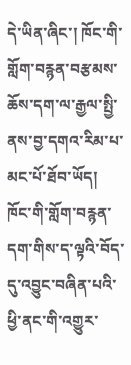དེ་ཡིན་ཞིང་། ཁོང་གི་གློག་བརྙན་བརྩམས་ཆོས་དག་ལ་རྒྱལ་སྤྱི་ནས་བྱ་དགའ་རིམ་པ་མང་པོ་ཐོབ་ཡོད། ཁོང་གི་གློག་བརྙན་དག་གིས་ད་ལྟའི་བོད་དུ་འབྱུང་བཞིན་པའི་ཕྱི་ནང་གི་འགྱུར་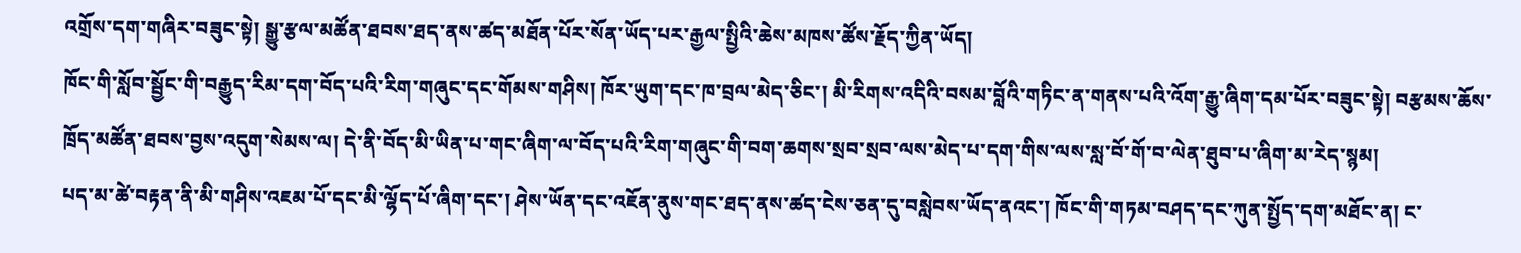འགྲོས་དག་གཞིར་བཟུང་སྟེ། སྒྱུ་རྩལ་མཚོན་ཐབས་ཐད་ནས་ཚད་མཐོན་པོར་སོན་ཡོད་པར་རྒྱལ་སྤྱིའི་ཆེས་མཁས་ཚོས་རྗོད་ཀྱིན་ཡོད།
ཁོང་གི་སློབ་སྦྱོང་གི་བརྒྱུད་རིམ་དག་བོད་པའི་རིག་གཞུང་དང་གོམས་གཤིས། ཁོར་ཡུག་དང་ཁ་བྲལ་མེད་ཅིང་། མི་རིགས་འདིའི་བསམ་བློའི་གཏིང་ན་གནས་པའི་འོག་རྒྱུ་ཞིག་དམ་པོར་བཟུང་སྟེ། བརྩམས་ཆོས་ཁྲོད་མཚོན་ཐབས་བྱས་འདུག་སེམས་ལ། དེ་ནི་བོད་མི་ཡིན་པ་གང་ཞིག་ལ་བོད་པའི་རིག་གཞུང་གི་བག་ཆགས་སྲབ་སྲབ་ལས་མེད་པ་དག་གིས་ལས་སླ་བོ་གོ་བ་ལེན་ཐུབ་པ་ཞིག་མ་རེད་སྙམ།
པད་མ་ཚེ་བརྟན་ནི་མི་གཤིས་འཇམ་པོ་དང་མི་ལྷོད་པོ་ཞིག་དང་། ཤེས་ཡོན་དང་འཇོན་ནུས་གང་ཐད་ནས་ཚད་ངེས་ཅན་དུ་བསླེབས་ཡོད་ནའང་། ཁོང་གི་གཏམ་བཤད་དང་ཀུན་སྤྱོད་དག་མཐོང་ན། ང་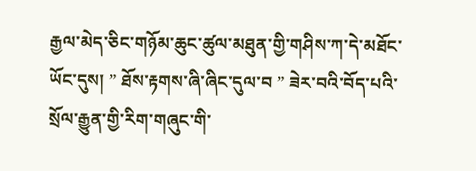རྒྱལ་མེད་ཅིང་གཉོམ་ཆུང་ཚུལ་མཐུན་གྱི་གཤིས་ཀ་དེ་མཐོང་ཡོང་དུས། ” ཐོས་རྟགས་ཞི་ཞིང་དུལ་བ ” ཟེར་བའི་བོད་པའི་སྲོལ་རྒྱུན་གྱི་རིག་གཞུང་གི་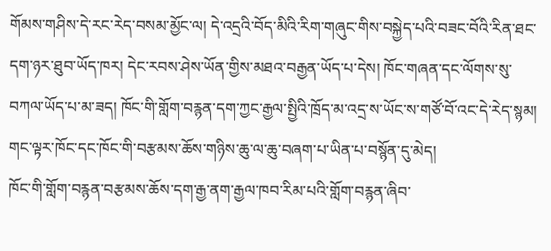གོམས་གཤིས་དེ་རང་རེད་བསམ་མྱོང་ལ། དེ་འདྲའི་བོད་མིའི་རིག་གཞུང་གིས་བསྐྱེད་པའི་བཟང་བོའི་རིན་ཐང་དག་ཉར་ཐུབ་ཡོད་ཁར། དེང་རབས་ཤེས་ཡོན་གྱིས་མཐའ་བརྒྱན་ཡོད་པ་དེས། ཁོང་གཞན་དང་ལོགས་སུ་བཀལ་ཡོད་པ་མ་ཟད། ཁོང་གི་གློག་བརྙན་དག་ཀྱང་རྒྱལ་སྤྱིའི་ཁྲོད་མ་འདྲ་ས་ཡོང་ས་གཙོ་བོ་འང་དེ་རེད་སྙམ། གང་ལྟར་ཁོང་དང་ཁོང་གི་བརྩམས་ཆོས་གཉིས་ཆུ་ལ་ཆུ་བཞག་པ་ཡིན་པ་བསྙོན་དུ་མེད།
ཁོང་གི་གློག་བརྙན་བརྩམས་ཆོས་དག་རྒྱ་ནག་རྒྱལ་ཁབ་རིམ་པའི་གློག་བརྙན་ཞིབ་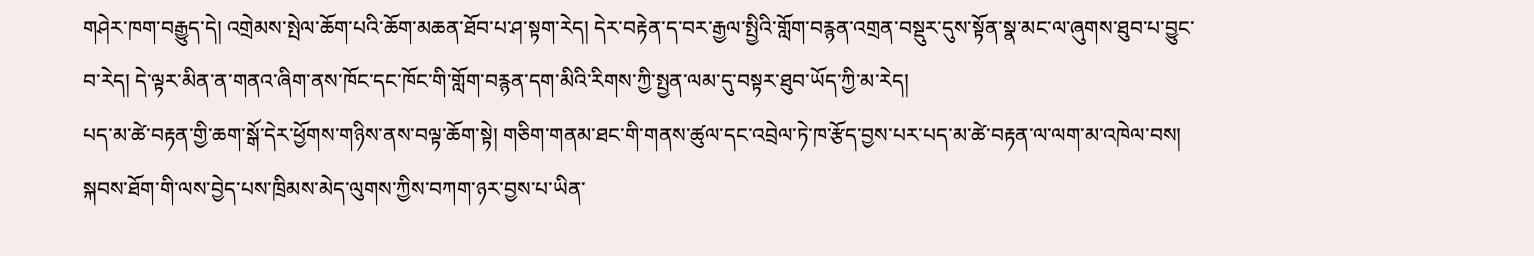གཤེར་ཁག་བརྒྱུད་དེ། འགྲེམས་སྤེལ་ཆོག་པའི་ཆོག་མཆན་ཐོབ་པ་ཤ་སྟག་རེད། དེར་བརྟེན་ད་བར་རྒྱལ་སྤྱིའི་གློག་བརྙན་འགྲན་བསྡུར་དུས་སྟོན་སྣ་མང་ལ་ཞུགས་ཐུབ་པ་བྱུང་བ་རེད། དེ་ལྟར་མིན་ན་གནའ་ཞིག་ནས་ཁོང་དང་ཁོང་གི་གློག་བརྙན་དག་མིའི་རིགས་ཀྱི་སྤྱན་ལམ་དུ་བསྟར་ཐུབ་ཡོད་ཀྱི་མ་རེད།
པད་མ་ཚེ་བརྟན་གྱི་ཆག་སྒོ་དེར་ཕྱོགས་གཉིས་ནས་བལྟ་ཆོག་སྟེ། གཅིག་གནམ་ཐང་གི་གནས་ཚུལ་དང་འབྲེལ་ཏེ་ཁ་རྩོད་བྱས་པར་པད་མ་ཚེ་བརྟན་ལ་ལག་མ་འཁེལ་བས། སྐབས་ཐོག་གི་ལས་བྱེད་པས་ཁྲིམས་མེད་ལུགས་ཀྱིས་བཀག་ཉར་བྱས་པ་ཡིན་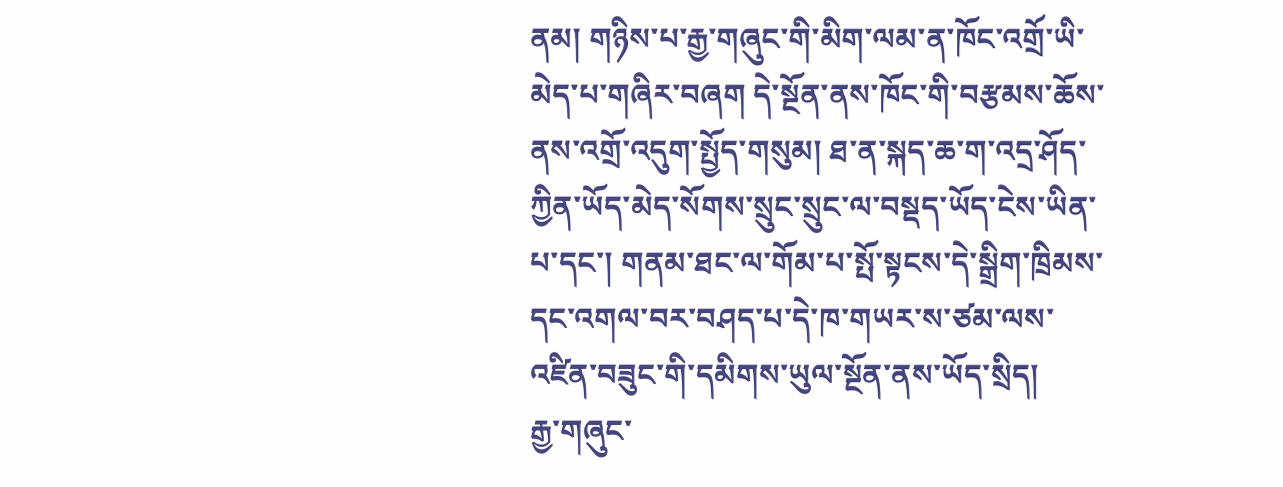ནམ། གཉིས་པ་རྒྱ་གཞུང་གི་མིག་ལམ་ན་ཁོང་འགྲོ་ཡི་མེད་པ་གཞིར་བཞག དེ་སྔོན་ནས་ཁོང་གི་བརྩམས་ཆོས་ནས་འགྲོ་འདུག་སྤྱོད་གསུམ། ཐ་ན་སྐད་ཆ་ག་འདྲ་ཤོད་ཀྱིན་ཡོད་མེད་སོགས་སྲུང་སྲུང་ལ་བསྡད་ཡོད་ངེས་ཡིན་པ་དང་། གནམ་ཐང་ལ་གོམ་པ་སྤོ་སྟངས་དེ་སྒྲིག་ཁྲིམས་དང་འགལ་བར་བཤད་པ་དེ་ཁ་གཡར་ས་ཙམ་ལས་འཛིན་བཟུང་གི་དམིགས་ཡུལ་སྔོན་ནས་ཡོད་སྲིད།
རྒྱ་གཞུང་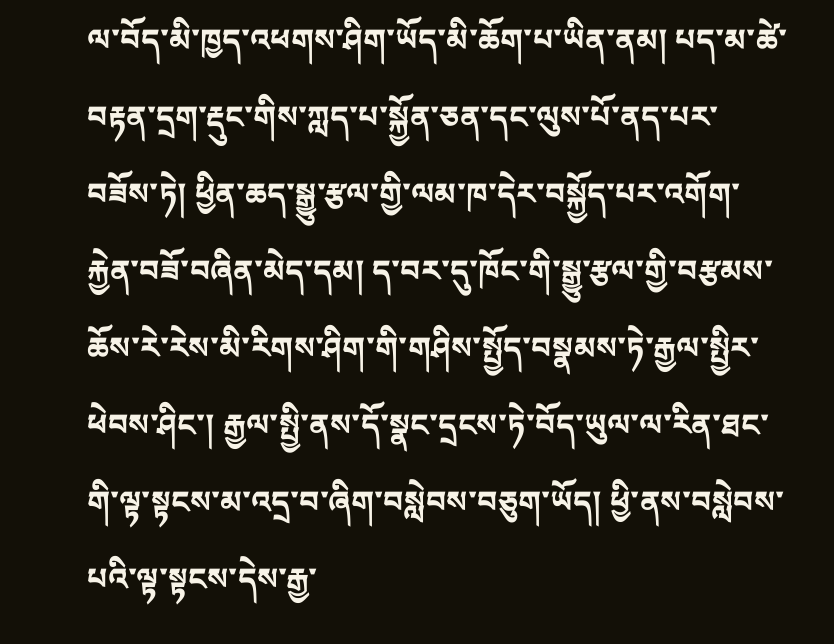ལ་བོད་མི་ཁྱད་འཕགས་ཤིག་ཡོད་མི་ཆོག་པ་ཡིན་ནམ། པད་མ་ཚེ་བརྟན་དྲག་རྡུང་གིས་ཀླད་པ་སྐྱོན་ཅན་དང་ལུས་པོ་ནད་པར་བཟོས་ཏེ། ཕྱིན་ཆད་སྒྱུ་རྩལ་གྱི་ལམ་ཁ་དེར་བསྐྱོད་པར་འགོག་རྐྱེན་བཟོ་བཞིན་མེད་དམ། ད་བར་དུ་ཁོང་གི་སྒྱུ་རྩལ་གྱི་བརྩམས་ཆོས་རེ་རེས་མི་རིགས་ཤིག་གི་གཤིས་སྤྱོད་བསྣམས་ཏེ་རྒྱལ་སྤྱིར་ཕེབས་ཤིང་། རྒྱལ་སྤྱི་ནས་དོ་སྣང་དྲངས་ཏེ་བོད་ཡུལ་ལ་རིན་ཐང་གི་ལྟ་སྟངས་མ་འདྲ་བ་ཞིག་བསླེབས་བཅུག་ཡོད། ཕྱི་ནས་བསླེབས་པའི་ལྟ་སྟངས་དེས་རྒྱ་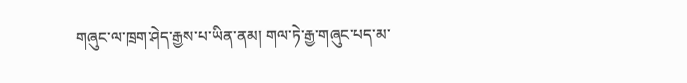གཞུང་ལ་ཁྲག་ཤེད་རྒྱས་པ་ཡིན་ནམ། གལ་ཏེ་རྒྱ་གཞུང་པད་མ་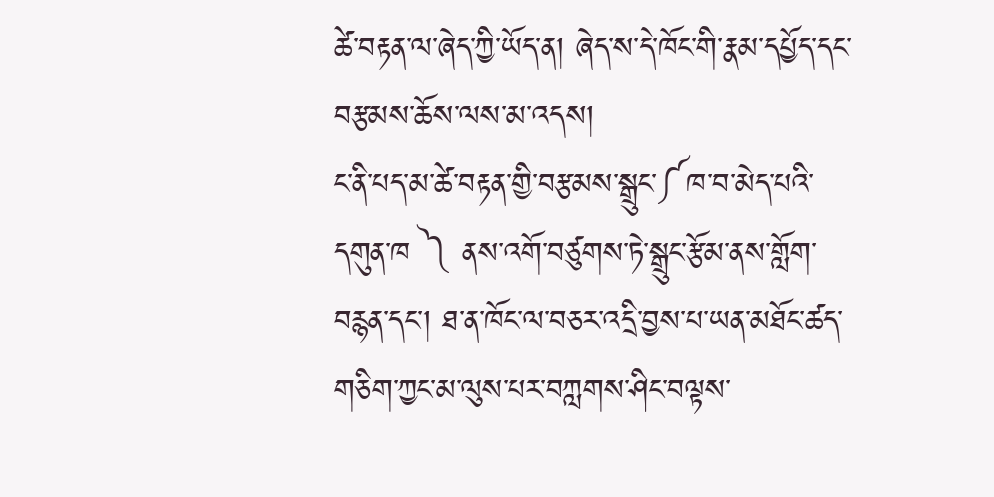ཚེ་བརྟན་ལ་ཞེད་ཀྱི་ཡོད་ན། ཞེད་ས་དེ་ཁོང་གི་རྣམ་དཔྱོད་དང་བརྩམས་ཆོས་ལས་མ་འདས།
ང་ནི་པད་མ་ཚེ་བརྟན་གྱི་བརྩམས་སྒྲུང་༼ཁ་བ་མེད་པའི་དགུན་ཁ ༽ ནས་འགོ་བཙུགས་ཏེ་སྒྲུང་རྩོམ་ནས་གློག་བརྙན་དང་། ཐ་ན་ཁོང་ལ་བཅར་འདྲི་བྱས་པ་ཡན་མཐོང་ཚད་གཅིག་ཀྱང་མ་ལུས་པར་བཀླགས་ཤིང་བལྟས་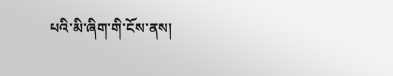པའི་མི་ཞིག་གི་ངོས་ནས།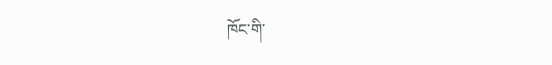ཁོང་གི་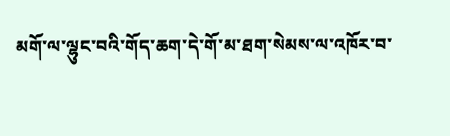མགོ་ལ་ལྷུང་བའི་གོད་ཆག་དེ་གོ་མ་ཐག་སེམས་ལ་འཁོར་བ་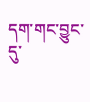དག་གང་བྱུང་དུ་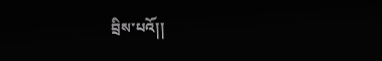བྲིས་པའོ།།